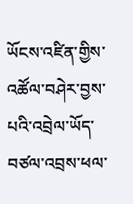ཡོངས་འཛིན་གྱིས་འཚོལ་བཤེར་བྱས་པའི་འབྲེལ་ཡོད་བཙལ་འབྲས་ཕལ་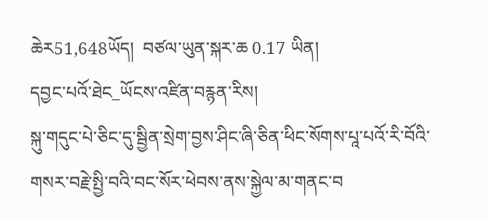ཆེར51,648ཡོད།  བཙལ་ཡུན་སྐར་ཆ 0.17 ཡིན།
དབྱང་པའོ་ཐེང_ཡོངས་འཛིན་བརྙན་རིས།
སྐུ་གདུང་པེ་ཅིང་དུ་སྦྱིན་སྲེག་བྱས་ཤིང་ཞི་ཅིན་ཕིང་སོགས་པཱ་པའོ་རི་བོའི་གསར་བརྗེ་སྤྱི་བའི་བང་སོར་ཕེབས་ནས་སྐྱེལ་མ་གནང་བ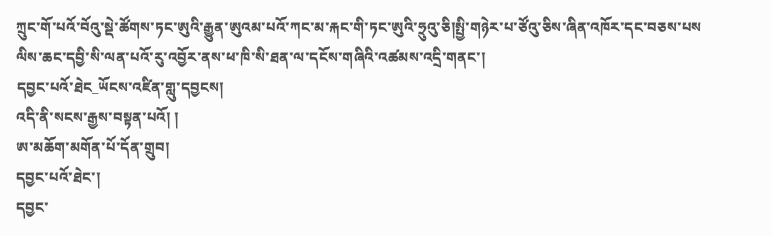ཀྲུང་གོ་པའོ་བོའུ་སྡེ་ཚོགས་ཏང་ཨུའི་རྒྱུན་ཨུའམ་པའོ་ཀང་མ་རྐང་གི་ཏང་ཨུའི་ཧྲུའུ་ཅི།སྤྱི་གཉེར་པ་ཙོའུ་ཅིས་ཞིན་འཁོར་དང་བཅས་པས
ལིས་ཆང་དབྱི་སི་ལན་པའོ་རུ་འབྱོར་ནས་ཕ་ཁི་སི་ཐན་ལ་དངོས་གཞིའི་འཚམས་འདྲི་གནང་།
དབྱང་པའོ་ཐེང_ཡོངས་འཛིན་གླུ་དབྱངས།
འདི་ནི་སངས་རྒྱས་བསྟན་པའོ། །
ཨ་མཆོག་མགོན་པོ་དོན་གྲུབ།
དབྱང་པའོ་ཐེང་།
དབྱང་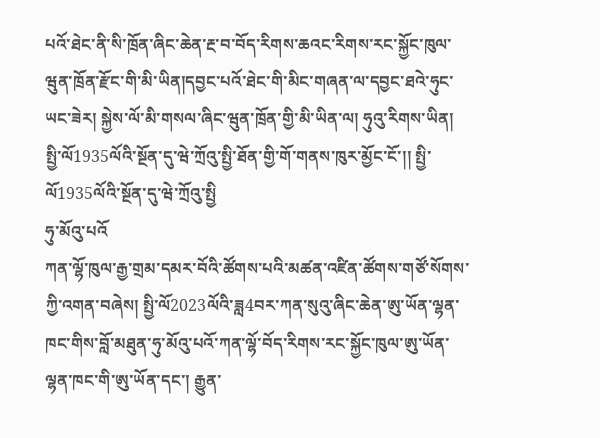པའོ་ཐེང་ནི་སི་ཁྲོན་ཞིང་ཆེན་རྔ་བ་བོད་རིགས་ཆའང་རིགས་རང་སྐྱོང་ཁུལ་ཝུན་ཁྲོན་རྫོང་གི་མི་ཡིན།དབྱང་པའོ་ཐེང་གི་མིང་གཞན་ལ་དབྱང་ཐའེ་ཧུང་ཡང་ཟེར། སྐྱེས་ལོ་མི་གསལ་ཞིང་ཝུན་ཁྲོན་གྱི་མི་ཡིན་ལ། ཧུའུ་རིགས་ཡིན། སྤྱི་ལོ1935ལོའི་སྔོན་དུ་ཝེ་ཀྲོའུ་སྤྱི་ཐོན་གྱི་གོ་གནས་ཁུར་མྱོང་ངོ་།། སྤྱི་ལོ1935ལོའི་སྔོན་དུ་ཝེ་ཀྲོའུ་སྤྱི
ཧུ་མོའུ་པའོ
ཀན་ལྷོ་ཁུལ་རྒྱ་གྲམ་དམར་བོའི་ཚོགས་པའི་མཚན་འཛིན་ཚོགས་གཙོ་སོགས་ཀྱི་འགན་བཞེས། སྤྱི་ལོ2023ལོའི་ཟླ4བར་ཀན་སུའུ་ཞིང་ཆེན་ཨུ་ཡོན་ལྷན་ཁང་གིས་བློ་མཐུན་ཧུ་མོའུ་པའོ་ཀན་ལྷོ་བོད་རིགས་རང་སྐྱོང་ཁུལ་ཨུ་ཡོན་ལྷན་ཁང་གི་ཨུ་ཡོན་དང་། རྒྱུན་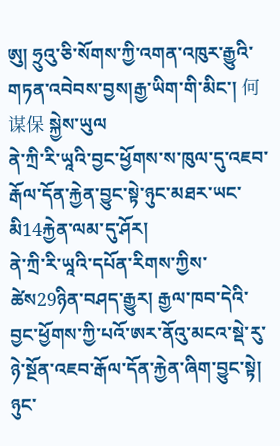ཨུ། ཧྲུའུ་ཅི་སོགས་ཀྱི་འགན་འཁུར་རྒྱུའི་གཏན་འབེབས་བྱས།རྒྱ་ཡིག་གི་མིང་། 何谋保 སྐྱེས་ཡུལ
ནེ་ཀྲི་རི་ཡཱའི་བྱང་ཕྱོགས་ས་ཁུལ་དུ་འཇབ་རྒོལ་དོན་རྐྱེན་བྱུང་སྟེ་ཉུང་མཐར་ཡང་མི14རྐྱེན་ལམ་དུ་ཤོར།
ནེ་ཀྲི་རི་ཡཱའི་དཔོན་རིགས་ཀྱིས་ཚེས29ཉིན་བཤད་རྒྱུར། རྒྱལ་ཁབ་དེའི་བྱང་ཕྱོགས་ཀྱི་པའོ་ཨར་ནོའུ་མངའ་སྡེ་རུ་ཉེ་སྔོན་འཇབ་རྒོལ་དོན་རྐྱེན་ཞིག་བྱུང་སྟེ། ཉུང་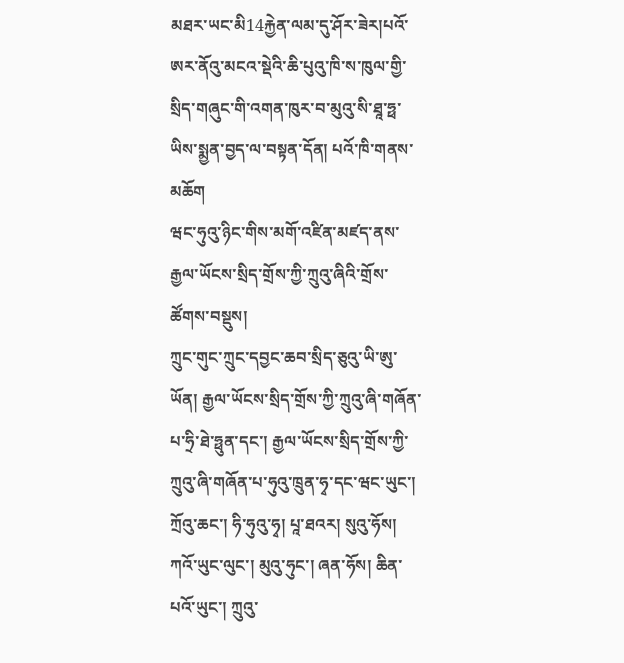མཐར་ཡང་མི14རྐྱེན་ལམ་དུ་ཤོར་ཟེར།པའོ་ཨར་ནོའུ་མངའ་སྡེའི་ཆི་པུའུ་ཁི་ས་ཁུལ་གྱི་སྲིད་གཞུང་གི་འགན་ཁུར་བ་མུའུ་སི་ཐཱ་ཧྥ་ཡིས་སྨྱན་བྱད་ལ་བསྟན་དོན། པའོ་ཁི་གནས་མཆོག
ཝང་ཧུའུ་ཉིང་གིས་མགོ་འཛིན་མཛད་ནས་རྒྱལ་ཡོངས་སྲིད་གྲོས་ཀྱི་ཀྲུའུ་ཞིའི་གྲོས་ཚོགས་བསྡུས།
ཀྲུང་གུང་ཀྲུང་དབྱང་ཆབ་སྲིད་ཅུའུ་ཡི་ཨུ་ཡོན། རྒྱལ་ཡོངས་སྲིད་གྲོས་ཀྱི་ཀྲུའུ་ཞི་གཞོན་པ་ཧྲི་ཐེ་ཧྥུན་དང་། རྒྱལ་ཡོངས་སྲིད་གྲོས་ཀྱི་ཀྲུའུ་ཞི་གཞོན་པ་ཧུའུ་ཁྲུན་ཧྭ་དང་ཝང་ཡུང་། ཀྲོའུ་ཆང་། ཧི་ཧུའུ་ཧྭ། པཱ་ཐའར། སུའུ་ཧོས། ཀའོ་ཡུང་ལུང་། མུའུ་ཧུང་། ཞན་ཧོས། ཆིན་པའོ་ཡུང་། ཀྲུའུ་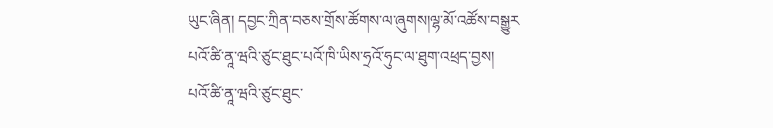ཡུང་ཞིན། དབྱང་ཀྲིན་བཅས་གྲོས་ཚོགས་ལ་ཞུགས།ལྷ་མོ་འཚོས་བསྒྱུར
པའོ་ཚི་ནཱ་ཝའི་ཙུང་ཐུང་པའོ་ཁི་ཡིས་ཧྲའོ་ཧུང་ལ་ཐུག་འཕྲད་བྱས།
པའོ་ཚི་ནཱ་ཝའི་ཙུང་ཐུང་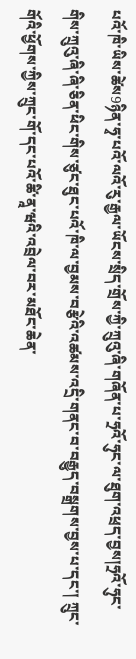པའོ་ཁི་ཡིས་ཚེས9ཉིན་ཧྭ་པའོ་ལའོ་རུ་རྒྱལ་ཡོངས་སྲིད་གྲོས་ཀྱི་ཀྲུའུ་ཞི་གཞོན་པ་ཧྲའོ་ཧུང་ལ་ཐུག་འཕྲད་བྱས།ཧྲའོ་ཧུང་གིས་ཀྲུའུ་ཞི་ཞི་ཅིན་ཕིང་གིས་ཙུང་ཐུང་པའོ་ཁི་ལ་བྱམས་བརྩེའི་འཚམས་འདྲི་གནང་བ་བརྒྱུད་བསྒྲགས་བྱས་པ་དང་། ཀྲུང་གོའི་ཕྱོགས་ཀྱིས་ཀྲུང་གོ་དང་པའོ་ཚི་ནཱ་ཝའི་འབྲེལ་བར་མཐོང་ཆེན་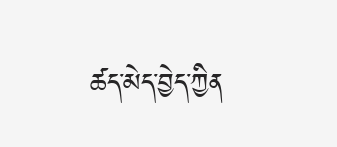ཚད་མེད་བྱེད་ཀྱིན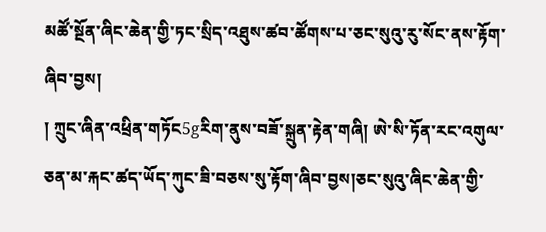མཚོ་སྔོན་ཞིང་ཆེན་གྱི་ཏང་སྲིད་འཐུས་ཚབ་ཚོགས་པ་ཅང་སུའུ་རུ་སོང་ནས་རྟོག་ཞིབ་བྱས།
། ཀྲུང་ཞིན་འཕྲིན་གཏོང5gརིག་ནུས་བཟོ་སྐྲུན་རྟེན་གཞི། ཨེ་སི་ཏོན་རང་འགུལ་ཅན་མ་རྐང་ཚད་ཡོད་ཀུང་ཟི་བཅས་སུ་རྟོག་ཞིབ་བྱས།ཅང་སུའུ་ཞིང་ཆེན་གྱི་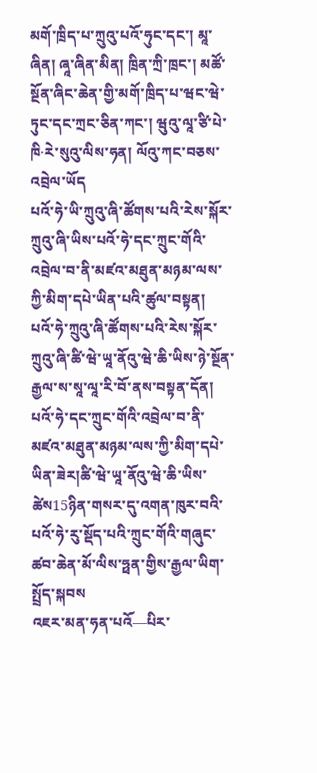མགོ་ཁྲིད་པ་ཀྲུའུ་པའོ་ཧུང་དང་། མཱ་ཞིན། ཞཱ་ཞིན་མིན། ཁྲིན་ཀྲི་ཁྲང་། མཚོ་སྔོན་ཞིང་ཆེན་གྱི་མགོ་ཁྲིད་པ་ཝང་ཝེ་ཏུང་དང་ཀྲང་ཅིན་ཀང་། ཝུའུ་ལཱ་ཙི་པེ་ཁི·རེ་སུའུ་ལིས་ཧན། ལོའུ་ཀང་བཅས་འབྲེལ་ཡོད
པའོ་ཧེ་ཡི་ཀྲུའུ་ཞི་ཚོགས་པའི་རེས་སྐོར་ཀྲུའུ་ཞི་ཡིས་པའོ་ཧེ་དང་ཀྲུང་གོའི་འབྲེལ་བ་ནི་མཛའ་མཐུན་མཉམ་ལས་ཀྱི་མིག་དཔེ་ཡིན་པའི་ཚུལ་བསྟན།
པའོ་ཧེ་ཀྲུའུ་ཞི་ཚོགས་པའི་རེས་སྐོར་ཀྲུའུ་ཞི་ཚི་ཝེ་ཡཱ་ནོའུ་ཝེ་ཆི་ཡིས་ཉེ་སྔོན་རྒྱལ་ས་སཱ་ལཱ་རི་བོ་ནས་བསྟན་དོན། པའོ་ཧེ་དང་ཀྲུང་གོའི་འབྲེལ་བ་ནི་མཛའ་མཐུན་མཉམ་ལས་ཀྱི་མིག་དཔེ་ཡིན་ཟེར།ཚི་ཝེ་ཡཱ་ནོའུ་ཝེ་ཆི་ཡིས་ཚེས15ཉིན་གསར་དུ་འགན་ཁུར་བའི་པའོ་ཧེ་རུ་སྡོད་པའི་ཀྲུང་གོའི་གཞུང་ཚབ་ཆེན་མོ་ལིས་ཧྥན་གྱིས་རྒྱལ་ཡིག་སྤྲོད་སྐབས
འཇར་མན་ཧན་པའོ—པིར་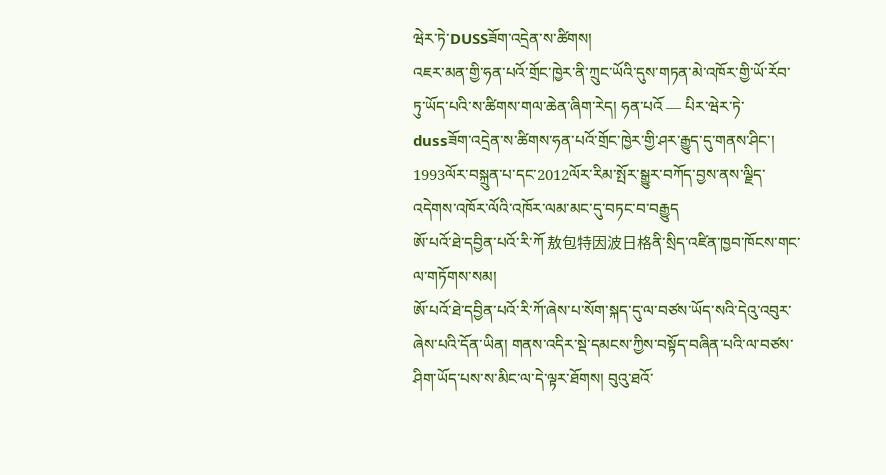ཝེར་ཏེ་DUSSཟོག་འདྲེན་ས་ཚིགས།
འཇར་མན་གྱི་ཧན་པའོ་གྲོང་ཁྱེར་ནི་ཀྲུང་ཡོའི་དུས་གཏན་མེ་འཁོར་གྱི་ཡོ་རོབ་ཏུ་ཡོད་པའི་ས་ཚིགས་གལ་ཆེན་ཞིག་རེད། ཧན་པའོ — པིར་ཝེར་ཏེ་dussཟོག་འདྲེན་ས་ཚིགས་ཧན་པའོ་གྲོང་ཁྱེར་གྱི་ཤར་རྒྱུད་དུ་གནས་ཤིང་། 1993ལོར་བསྐྲུན་པ་དང་2012ལོར་རིམ་སྤོར་སྒྱུར་བཀོད་བྱས་ནས་ལྗིད་འདེགས་འཁོར་ལོའི་འཁོར་ལམ་མང་དུ་བཏང་བ་བརྒྱུད
ཨོ་པའོ་ཐེ་དབྱིན་པའོ་རི་ཀོ 敖包特因波日格ནི་སྲིད་འཛིན་ཁྱབ་ཁོངས་གང་ལ་གཏོགས་སམ།
ཨོ་པའོ་ཐེ་དབྱིན་པའོ་རི་ཀོ་ཞེས་པ་སོག་སྐད་དུ་ལ་བཙས་ཡོད་སའི་དེའུ་འབུར་ཞེས་པའི་དོན་ཡིན། གནས་འདིར་སྡེ་དམངས་ཀྱིས་བསྟོད་བཞིན་པའི་ལ་བཙས་ཤིག་ཡོད་པས་ས་མིང་ལ་དེ་ལྟར་ཐོགས། བུའུ་ཐའོ་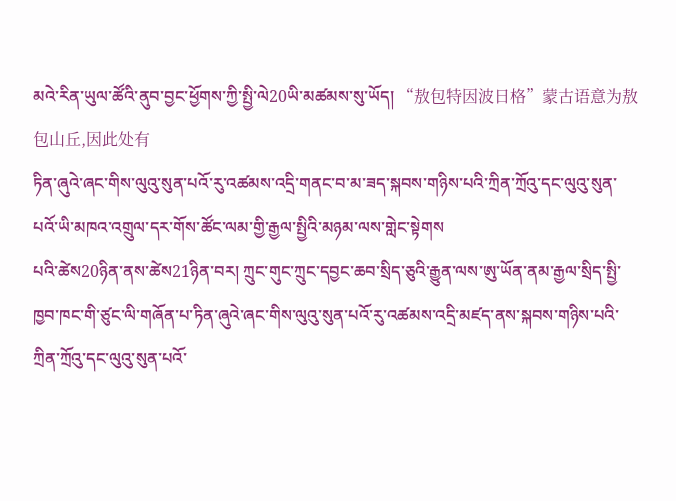མའེ་རིན་ཡུལ་ཚོའི་ནུབ་བྱང་ཕྱོགས་ཀྱི་སྤྱི་ལེ20ཡི་མཚམས་སུ་ཡོད། “敖包特因波日格”蒙古语意为敖包山丘,因此处有
ཏིན་ཞུའེ་ཞང་གིས་ལུའུ་སུན་པའོ་རུ་འཚམས་འདྲི་གནང་བ་མ་ཟད་སྐབས་གཉིས་པའི་ཀྲིན་ཀྲོའུ་དང་ལུའུ་སུན་པའོ་ཡི་མཁའ་འགྲུལ་དར་གོས་ཚོང་ལམ་གྱི་རྒྱལ་སྤྱིའི་མཉམ་ལས་གླེང་སྟེགས
པའི་ཚེས20ཉིན་ནས་ཚེས21ཉིན་བར། ཀྲུང་གུང་ཀྲུང་དབྱང་ཆབ་སྲིད་ཅུའི་རྒྱུན་ལས་ཨུ་ཡོན་ནམ་རྒྱལ་སྲིད་སྤྱི་ཁྱབ་ཁང་གི་ཙུང་ལི་གཞོན་པ་ཏིན་ཞུའེ་ཞང་གིས་ལུའུ་སུན་པའོ་རུ་འཚམས་འདྲི་མཛད་ནས་སྐབས་གཉིས་པའི་ཀྲིན་ཀྲོའུ་དང་ལུའུ་སུན་པའོ་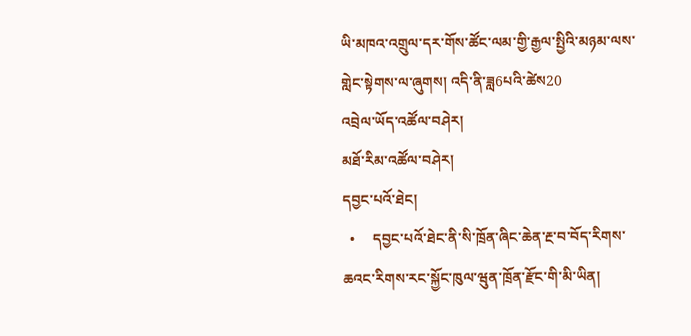ཡི་མཁའ་འགྲུལ་དར་གོས་ཚོང་ལམ་གྱི་རྒྱལ་སྤྱིའི་མཉམ་ལས་གླེང་སྟེགས་ལ་ཞུགས། འདི་ནི་ཟླ6པའི་ཚེས20
འབྲེལ་ཡོད་འཚོལ་བཤེར།
མཐོ་རིམ་འཚོལ་བཤེར།
དབྱང་པའོ་ཐེང།
  •     དབྱང་པའོ་ཐེང་ནི་སི་ཁྲོན་ཞིང་ཆེན་རྔ་བ་བོད་རིགས་ཆའང་རིགས་རང་སྐྱོང་ཁུལ་ཝུན་ཁྲོན་རྫོང་གི་མི་ཡིན།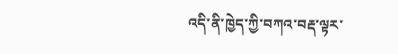འདི་ནི་ཁྱེད་ཀྱི་བཀའ་བརྡ་ལྟར་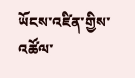ཡོངས་འཛིན་གྱིས་འཚོལ་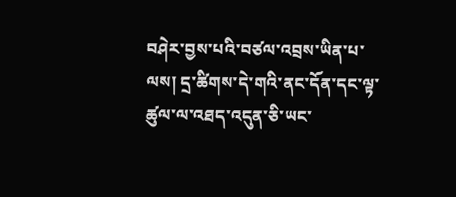བཤེར་བྱས་པའི་བཙལ་འབྲས་ཡིན་པ་ལས། དྲ་ཚིགས་དེ་གའི་ནང་དོན་དང་ལྟ་ཚུལ་ལ་འཐད་འདུན་ཅི་ཡང་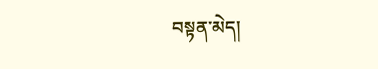བསྟན་མེད།